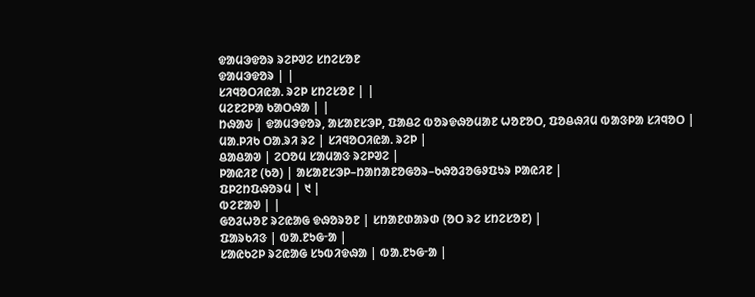ᱫᱟᱢᱳᱫᱚᱨ ᱨᱮᱞᱣᱮ ᱥᱴᱮᱥᱚᱱ
ᱫᱟᱢᱳᱫᱚᱨ | |
ᱥᱤᱧᱚᱛᱤᱭᱟᱹ ᱨᱮᱞ ᱥᱴᱮᱥᱚᱱ | |
ᱢᱮᱱᱮᱞᱟ ᱠᱟᱛᱷᱟ | |
ᱴᱷᱟᱶ | ᱫᱟᱢᱳᱫᱚᱨ, ᱟᱥᱟᱱᱥᱳᱞ, ᱯᱟᱪᱮ ᱵᱚᱨᱫᱷᱚᱢᱟᱱ ᱦᱚᱱᱚᱛ, ᱯᱚᱪᱷᱤᱢ ᱵᱟᱝᱞᱟ ᱥᱤᱧᱚᱛ |
ᱢᱟᱹᱞᱤᱠ ᱛᱟᱹᱨᱤ ᱨᱮ | ᱥᱤᱧᱚᱛᱤᱭᱟᱹ ᱨᱮᱞ |
ᱪᱟᱪᱟᱣ | ᱮᱛᱚᱢ ᱥᱟᱢᱟᱝ ᱨᱮᱞᱣᱮ |
ᱞᱟᱭᱤᱱ (ᱠᱚ) | ᱟᱥᱟᱱᱥᱳᱞ–ᱴᱟᱴᱟᱱᱚᱜᱚᱨ–ᱠᱷᱚᱲᱚᱜᱽᱯᱩᱨ ᱞᱟᱭᱤᱱ |
ᱯᱞᱮᱴᱯᱷᱚᱨᱢ | ᱑ |
ᱵᱮᱱᱟᱣ | |
ᱜᱚᱲᱦᱚᱱ ᱨᱮᱭᱟᱜ ᱫᱷᱚᱨᱚᱱ | ᱥᱴᱟᱱᱰᱟᱨᱰ (ᱚᱛ ᱨᱮ ᱥᱴᱮᱥᱚᱱ) |
ᱯᱟᱨᱠᱤᱝ | ᱵᱟᱹᱱᱩᱜᱼᱟ |
ᱥᱟᱭᱠᱮᱞ ᱨᱮᱭᱟᱜ ᱥᱩᱵᱤᱫᱷᱟ | ᱵᱟᱹᱱᱩᱜᱼᱟ |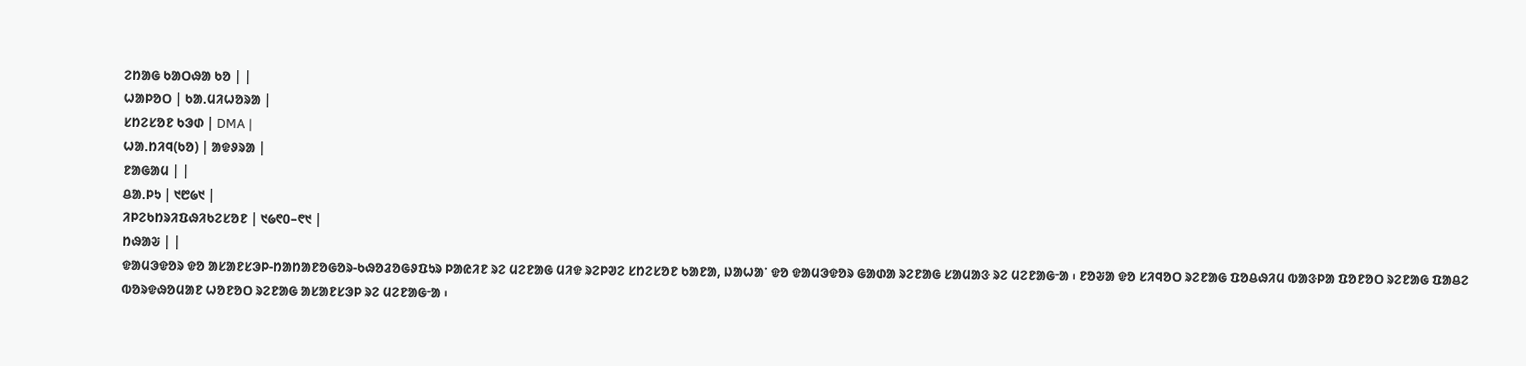ᱮᱴᱟᱜ ᱠᱟᱛᱷᱟ ᱠᱚ | |
ᱦᱟᱞᱚᱛ | ᱠᱟᱹᱢᱤᱦᱚᱨᱟ |
ᱥᱴᱮᱥᱚᱱ ᱠᱳᱰ | DMA |
ᱦᱟᱹᱴᱤᱧ(ᱠᱚ) | ᱟᱫᱽᱨᱟ |
ᱱᱟᱜᱟᱢ | |
ᱪᱟᱹᱞᱩ | ᱑᱘᱙᱑ |
ᱤᱞᱮᱠᱴᱨᱤᱯᱷᱤᱠᱮᱥᱚᱱ | ᱑᱙᱖᱐–᱖᱑ |
ᱴᱷᱟᱶ | |
ᱫᱟᱢᱳᱫᱚᱨ ᱫᱚ ᱟᱥᱟᱱᱥᱳᱞ-ᱴᱟᱴᱟᱱᱚᱜᱚᱨ-ᱠᱷᱚᱲᱚᱜᱽᱯᱩᱨ ᱞᱟᱭᱤᱱ ᱨᱮ ᱢᱮᱱᱟᱜ ᱢᱤᱫ ᱨᱮᱞᱣᱮ ᱥᱴᱮᱥᱚᱱ ᱠᱟᱱᱟ, ᱡᱟᱦᱟᱸ ᱫᱚ ᱫᱟᱢᱳᱫᱚᱨ ᱜᱟᱰᱟ ᱨᱮᱱᱟᱜ ᱥᱟᱢᱟᱝ ᱨᱮ ᱢᱮᱱᱟᱜᱼᱟ ᱾ ᱱᱚᱶᱟ ᱫᱚ ᱥᱤᱧᱚᱛ ᱨᱮᱱᱟᱜ ᱯᱚᱪᱷᱤᱢ ᱵᱟᱝᱞᱟ ᱯᱚᱱᱚᱛ ᱨᱮᱱᱟᱜ ᱯᱟᱪᱮ ᱵᱚᱨᱫᱷᱚᱢᱟᱱ ᱦᱚᱱᱚᱛ ᱨᱮᱱᱟᱜ ᱟᱥᱟᱱᱥᱳᱞ ᱨᱮ ᱢᱮᱱᱟᱜᱼᱟ ᱾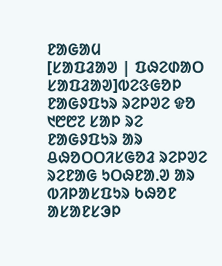ᱱᱟᱜᱟᱢ
[ᱥᱟᱯᱲᱟᱣ | ᱯᱷᱮᱰᱟᱛ ᱥᱟᱯᱲᱟᱣ]ᱵᱮᱝᱜᱚᱞ ᱱᱟᱜᱽᱯᱩᱨ ᱨᱮᱞᱣᱮ ᱫᱚ ᱑᱘᱘᱗ ᱥᱟᱞ ᱨᱮ ᱱᱟᱜᱽᱯᱩᱨ ᱟᱨ ᱪᱷᱚᱛᱛᱤᱥᱜᱚᱲ ᱨᱮᱞᱣᱮ ᱨᱮᱱᱟᱜ ᱩᱛᱷᱱᱟᱹᱣ ᱟᱨ ᱵᱤᱞᱟᱥᱯᱩᱨ ᱠᱷᱚᱱ ᱟᱥᱟᱱᱥᱳᱞ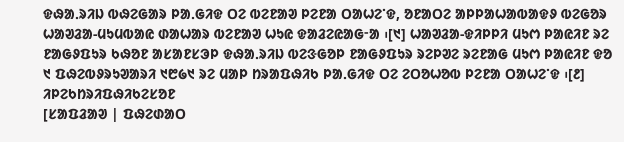ᱫᱷᱟᱹᱨᱤᱡ ᱵᱷᱮᱜᱟᱨ ᱞᱟᱹᱜᱤᱫ ᱛᱮ ᱵᱮᱱᱟᱣ ᱞᱮᱱᱟ ᱛᱟᱦᱮᱸᱫ, ᱚᱱᱟᱛᱮ ᱟᱞᱞᱟᱦᱟᱵᱟᱫᱽ ᱵᱮᱜᱚᱨ ᱦᱟᱣᱲᱟ-ᱢᱩᱢᱵᱟᱭ ᱰᱟᱦᱟᱨ ᱵᱮᱱᱟᱣ ᱦᱩᱭ ᱫᱟᱲᱮᱭᱟᱜᱼᱟ ᱾[᱑] ᱦᱟᱣᱲᱟ-ᱫᱤᱞᱞᱤ ᱢᱩᱬ ᱞᱟᱭᱤᱱ ᱨᱮ ᱱᱟᱜᱽᱯᱩᱨ ᱠᱷᱚᱱ ᱟᱥᱟᱱᱥᱳᱞ ᱫᱷᱟᱹᱨᱤᱡ ᱵᱮᱝᱜᱚᱞ ᱱᱟᱜᱽᱯᱩᱨ ᱨᱮᱞᱣᱮ ᱨᱮᱱᱟᱜ ᱢᱩᱬ ᱞᱟᱭᱤᱱ ᱫᱚ ᱑ ᱯᱷᱮᱵᱽᱨᱩᱣᱟᱨᱤ ᱑᱘᱙᱑ ᱨᱮ ᱢᱟᱞ ᱴᱨᱟᱯᱷᱤᱠ ᱞᱟᱹᱜᱤᱫ ᱛᱮ ᱮᱛᱚᱦᱚᱵ ᱞᱮᱱᱟ ᱛᱟᱦᱮᱸᱫ ᱾[᱒]
ᱤᱞᱮᱠᱴᱨᱤᱯᱷᱤᱠᱮᱥᱚᱱ
[ᱥᱟᱯᱲᱟᱣ | ᱯᱷᱮᱰᱟᱛ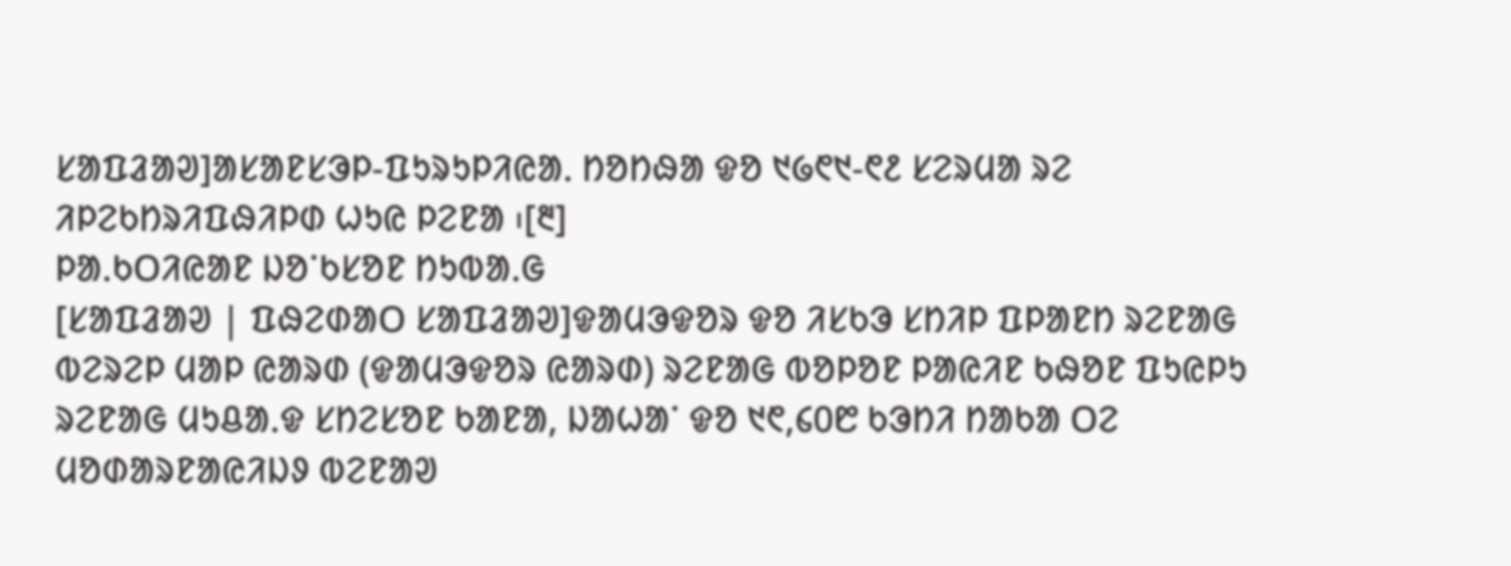ᱥᱟᱯᱲᱟᱣ]ᱟᱥᱟᱱᱥᱳᱞ-ᱯᱩᱨᱩᱞᱤᱭᱟᱹ ᱴᱚᱴᱷᱟ ᱫᱚ ᱑᱙᱖᱑-᱖᱒ ᱥᱮᱨᱢᱟ ᱨᱮ ᱤᱞᱮᱠᱴᱨᱤᱯᱷᱤᱞᱰ ᱦᱩᱭ ᱞᱮᱱᱟ ᱾[᱓]
ᱞᱟᱹᱠᱛᱤᱭᱟᱱ ᱡᱚᱸᱠᱥᱚᱱ ᱴᱩᱵᱟᱹᱜ
[ᱥᱟᱯᱲᱟᱣ | ᱯᱷᱮᱰᱟᱛ ᱥᱟᱯᱲᱟᱣ]ᱫᱟᱢᱳᱫᱚᱨ ᱫᱚ ᱤᱥᱠᱳ ᱥᱴᱤᱞ ᱯᱞᱟᱱᱴ ᱨᱮᱱᱟᱜ ᱵᱮᱨᱮᱞ ᱢᱟᱞ ᱭᱟᱨᱰ (ᱫᱟᱢᱳᱫᱚᱨ ᱭᱟᱨᱰ) ᱨᱮᱱᱟᱜ ᱵᱚᱞᱚᱱ ᱞᱟᱭᱤᱱ ᱠᱷᱚᱱ ᱯᱩᱭᱞᱩ ᱨᱮᱱᱟᱜ ᱢᱩᱪᱟᱹᱫ ᱥᱴᱮᱥᱚᱱ ᱠᱟᱱᱟ, ᱡᱟᱦᱟᱸ ᱫᱚ ᱑᱖,᱔᱐᱘ ᱠᱳᱴᱤ ᱴᱟᱠᱟ ᱛᱮ ᱢᱚᱰᱟᱨᱱᱟᱭᱤᱡᱽ ᱵᱮᱱᱟᱣ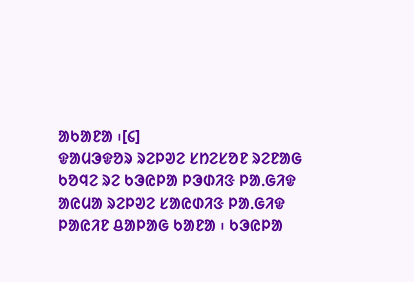ᱟᱠᱟᱱᱟ ᱾[᱔]
ᱫᱟᱢᱳᱫᱚᱨ ᱨᱮᱞᱣᱮ ᱥᱴᱮᱥᱚᱱ ᱨᱮᱱᱟᱜ ᱠᱚᱧᱮ ᱨᱮ ᱠᱳᱭᱞᱟ ᱞᱳᱰᱤᱝ ᱞᱟᱹᱜᱤᱫ ᱟᱭᱢᱟ ᱨᱮᱞᱣᱮ ᱥᱟᱭᱰᱤᱝ ᱞᱟᱹᱜᱤᱫ ᱞᱟᱭᱤᱱ ᱪᱟᱞᱟᱜ ᱠᱟᱱᱟ ᱾ ᱠᱳᱭᱞᱟ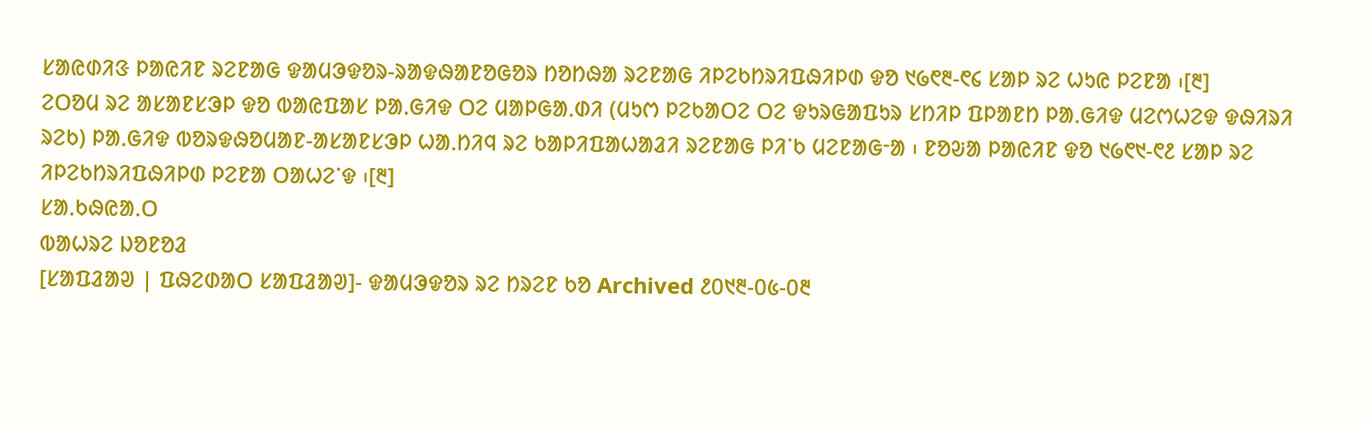ᱥᱟᱭᱰᱤᱝ ᱞᱟᱭᱤᱱ ᱨᱮᱱᱟᱜ ᱫᱟᱢᱳᱫᱚᱨ-ᱨᱟᱫᱷᱟᱱᱚᱜᱚᱨ ᱴᱚᱴᱷᱟ ᱨᱮᱱᱟᱜ ᱤᱞᱮᱠᱴᱨᱤᱯᱷᱤᱞᱰ ᱫᱚ ᱑᱙᱖᱓-᱖᱔ ᱥᱟᱞ ᱨᱮ ᱦᱩᱭ ᱞᱮᱱᱟ ᱾[᱓]
ᱮᱛᱚᱢ ᱨᱮ ᱟᱥᱟᱱᱥᱳᱞ ᱫᱚ ᱵᱟᱭᱯᱟᱥ ᱞᱟᱹᱜᱤᱫ ᱛᱮ ᱢᱟᱞᱜᱟᱹᱰᱤ (ᱢᱩᱬ ᱞᱮᱠᱟᱛᱮ ᱛᱮ ᱫᱩᱨᱜᱟᱯᱩᱨ ᱥᱴᱤᱞ ᱯᱞᱟᱱᱴ ᱞᱟᱹᱜᱤᱫ ᱢᱮᱬᱦᱮᱫ ᱫᱷᱤᱨᱤ ᱨᱮᱠ) ᱞᱟᱹᱜᱤᱫ ᱵᱚᱨᱫᱷᱚᱢᱟᱱ-ᱟᱥᱟᱱᱥᱳᱞ ᱦᱟᱹᱴᱤᱧ ᱨᱮ ᱠᱟᱞᱤᱯᱟᱦᱟᱲᱤ ᱨᱮᱱᱟᱜ ᱞᱤᱸᱠ ᱢᱮᱱᱟᱜᱼᱟ ᱾ ᱱᱚᱶᱟ ᱞᱟᱭᱤᱱ ᱫᱚ ᱑᱙᱖᱑-᱖᱒ ᱥᱟᱞ ᱨᱮ ᱤᱞᱮᱠᱴᱨᱤᱯᱷᱤᱞᱰ ᱞᱮᱱᱟ ᱛᱟᱦᱮᱸᱫ ᱾[᱓]
ᱥᱟᱹᱠᱷᱭᱟᱹᱛ
ᱵᱟᱦᱨᱮ ᱡᱚᱱᱚᱲ
[ᱥᱟᱯᱲᱟᱣ | ᱯᱷᱮᱰᱟᱛ ᱥᱟᱯᱲᱟᱣ]- ᱫᱟᱢᱳᱫᱚᱨ ᱨᱮ ᱴᱨᱮᱱ ᱠᱚ Archived ᱒᱐᱑᱓-᱐᱕-᱐᱓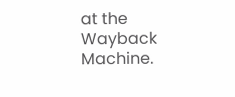at the Wayback Machine.